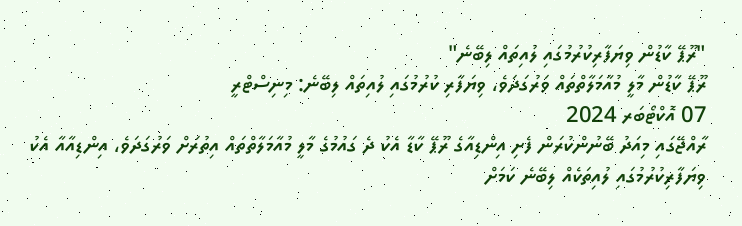"ރޫޕޭ ކާޑުން ވިޔަފާރިކުރުމުގައި ލުއިތައް ލިބޭނެ"
ރޫޕޭ ކާޑުން މާލީ މުއާމަލާތްތައް ވަރުގަދަވެ، ވިޔަފާރި ކުރުމުގައި ލުއިތައް ލިބޭނެ: މިނިސްޓްރީ
07 އޮކްޓޯބަރ 2024
ރާއްޖޭގައި މިއަދު ބޭނުންކުރަން ފެށި އިންޑިއާގެ ރޫޕޭ ކާޑާ އެކު ދެ ގައުމުގެ މާލީ މުއާމަލާތްތައް އިތުރަށް ވަރުގަދަވެ، އިންޑިއާއާ އެކު ވިޔަފާރިކުރުމުގައި ލުއިތަކެއް ލިބޭނެ ކަމަށް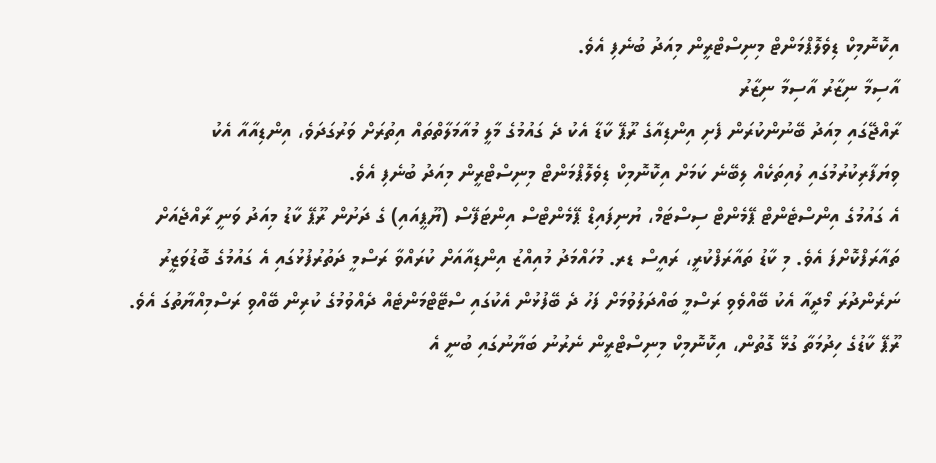އިކޮނޮމިކް ޑިވެލޮޕްމަންޓް މިނިސްޓްރީން މިއަދު ބުނެފި އެވެ.
އާސިމާ ނިޒާރު އާސިމާ ނިޒާރު
ރާއްޖޭގައި މިއަދު ބޭނުންކުރަން ފެށި އިންޑިއާގެ ރޫޕޭ ކާޑާ އެކު ދެ ގައުމުގެ މާލީ މުއާމަލާތްތައް އިތުރަށް ވަރުގަދަވެ، އިންޑިއާއާ އެކު ވިޔަފާރިކުރުމުގައި ލުއިތަކެއް ލިބޭނެ ކަމަށް އިކޮނޮމިކް ޑިވެލޮޕްމަންޓް މިނިސްޓްރީން މިއަދު ބުނެފި އެވެ.
އެ ގައުމުގެ އިންސްޓެންޓް ޕޭމެންޓް ސިސްޓަމް، ޔުނިފައިޑް ޕޭމެންޓްސް އިންޓަފޭސް (ޔޫޕީއައި) ގެ ދަށުން ރޫޕޭ ކާޑު މިއަދު ވަނީ ރާއްޖެއަށް ތައާރަފްކޮށްފަ އެވެ. މި ކާޑު ތައާރަފްކުރީ، ރައީސް ޑރ. މުހައްމަދު މުއިއްޒު އިންޑިއާއަށް ކުރައްވާ ރަސްމީ ދަތުރުފުޅުގައި އެ ގައުމުގެ ބޮޑުވަޒީރު ނަރެންދުރަ މޯދީއާ އެކު ބޭއްވެވި ރަސްމީ ބައްދަލުވުމަށް ފަހު ދެ ބޭފުޅުން އެކުގައި ސްޓޭޓްމަންޓެއް ދެއްވުމުގެ ކުރިން ބޭއްވި ރަސްމިއްޔާތުގަ އެވެ.
ރޫޕޭ ކާޑުގެ ހިދުމަތާ ގުޅޭ ގޮތުން، އިކޮނޮމިކް މިނިސްޓްރީން ނެރުނު ބަޔާނުގައި ބުނީ އެ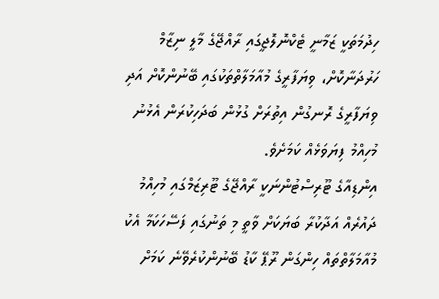ހިދުމަތަކީ ޒަމާނީ ޓެކްނޮލޮޖީގައި ރާއްޖޭގެ މާލީ ނިޒާމް ހަރުދަނާކޮށް، ވިޔަފާރީގެ މުއާމަލާތްތަކުގައި ބޭނުންކޮށް އަދި ވިޔަފާރީގެ ރޮނގުން އިތުރަށް ގުޅުން ބަދަހިކުރަން އެޅުނު މުހިއްމު ފިޔަވަޅެއް ކަމަށެވެ.
އިންޑިއާގެ ޓޫރިސްޓުންނަކީ ރާއްޖޭގެ ޓޫރިޒަމްގައި މުހިއްމު ދައުރެއް އަދާކުރާ ބަޔަކަށް ވާތީ މި ތަނުގައި ފަސޭހަކަމާ އެކު މުއާމަލާތްތައް ހިންގަން ރޫޕޭ ކާޑު ބޭނުންކުރެވޭނެ ކަމަށް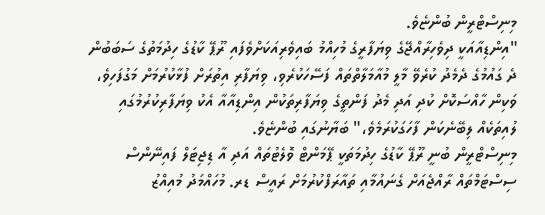މިނިސްޓްރީން ބުންޏެވެ.
"އިންޑިއާއަކީ ދިވެހިރާއްޖޭގެ ވިޔަފާރީގެ މުހިއްމު ބައިވެރިއަކަށްވެފައި ރޫޕޭ ކާޑުގެ ހިދުމަތުގެ ސަބަބުން ދެ ގައުމުގެ ދެމެދު ކުރެވޭ މާލީ މުއާމަލާތްތައް ފަސޭހަކުރެވި، ވިޔަފާރި އިތުރަށް ފުޅާކުރުމަށް މަގުފަހިވެ، ވަކިން ހާއްސަކޮށް ކުދި އަދި މެދު ފަންތީގެ ވިޔަފާރިތަކުން އިންޑިއާއާ އެކު ވިޔަފާރިކުރުމުގައި ލުއިތަކެއް ލިބޭނެކަން ފާހަގަކުރަމެވެ،" ބަޔާނުގައި ބުންޏެވެ.
މިނިސްޓްރީން ބުނީ ރޫޕޭ ކާޑުގެ ހިދުމަތަކީ ޕޭމަންޓް ވޮލެޓުތައް އަދި އާ ޑިޖިޓަލް ފައިނޭންސް ސިސްޓަމްތައް ރާއްޖެއަށް ގެނައުމާއި ތައާރަފްކުރުމަށް ރައީސް ޑރ. މުހައްމަދު މުއިއްޒު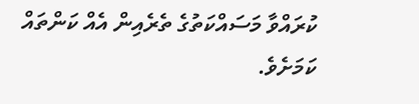ކުރައްވާ މަސައްކަތުގެ ތެރެއިން އެއް ކަންތައް ކަމަށެވެ.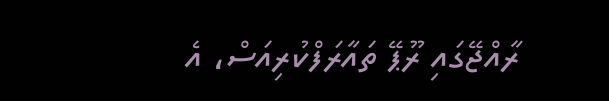ރާއްޖޭގައި ރޫޕޭ ތައާރަފްކުރިއަސް، އެ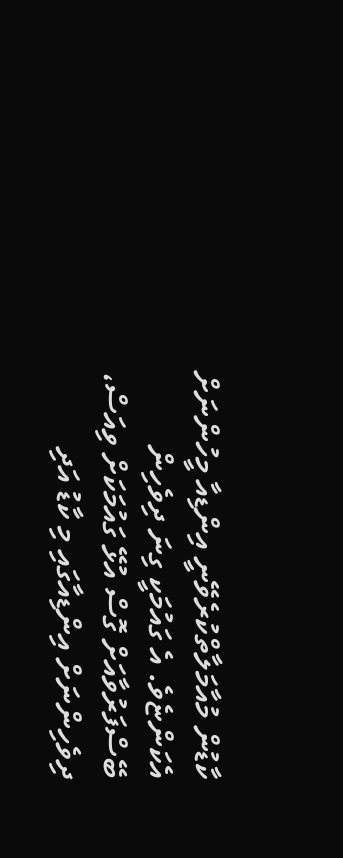ކާޑުން މުއާމަލާތްކުރެވޭނީ އިންޑިއާ މީހުންނަށް އެކަންޏެވެ. އެ ގައުމަކީ ގިނަ ދިވެހިން ބޭސްފަރުވާއަށް ގޮސް އުޅޭ ގައުމަކަށް ވިއަސް، ދިވެހިންނަށް އިންޑިއާގައި މި ކާޑު އަދި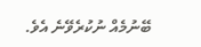ބޭނުމެއް ނުކުރެވޭނެ އެވެ.